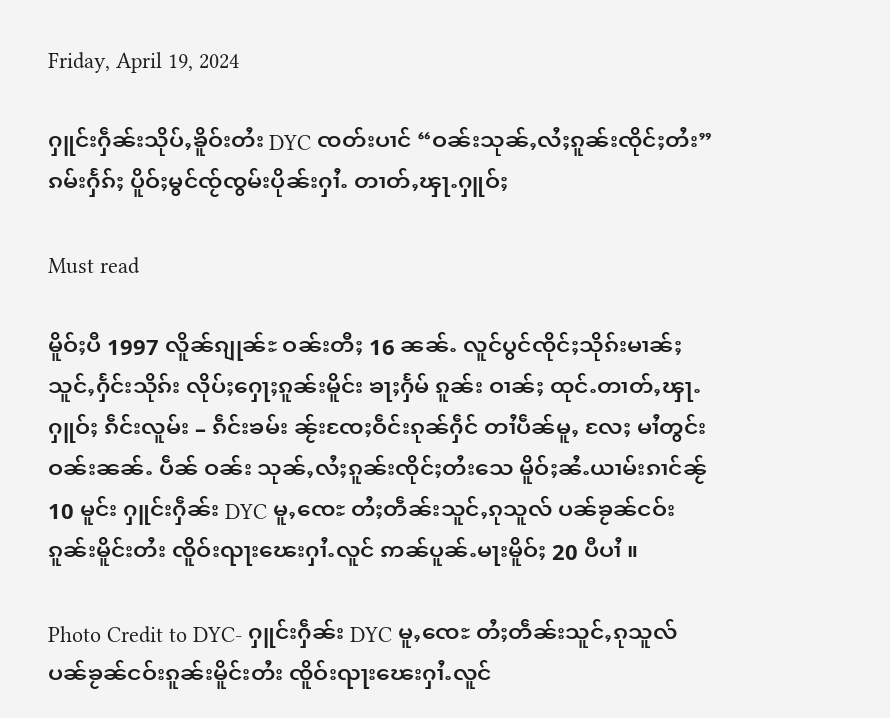Friday, April 19, 2024

ႁူင်းႁဵၼ်းသိုပ်ႇၶိူဝ်းတႆး DYC ၸတ်းပၢင် “ဝၼ်းသုၼ်ႇလႆႈၵူၼ်းၸိုင်ႈတႆး” ၵမ်းႁႅၵ်ႈ ပိူဝ်ႈမွင်ၸႂ်ၸွမ်းပိုၼ်းႁၢႆႉ တၢတ်ႇၾႃႉႁူဝ်ႈ

Must read

မိူဝ်ႈပီ 1997 လိူၼ်ၵျုၼ်ႊ ဝၼ်းတီႈ 16 ၼၼ်ႉ လူင်ပွင်ၸိုင်ႈသိုၵ်းမၢၼ်ႈ သူင်ႇႁႅင်းသိုၵ်း လိုပ်ႈႁေႃႈၵူၼ်းမိူင်း ၶႃႈႁႅမ် ၵူၼ်း ဝၢၼ်ႈ ထုင်ႉတၢတ်ႇၾႃႉႁူဝ်ႈ ၵဵင်းလူမ်း – ၵဵင်းၶမ်း ၼႂ်းၸႄႈဝဵင်းၵုၼ်ႁဵင် တၢႆပဵၼ်မူႇ လႄႈ မၢႆတွင်းဝၼ်းၼၼ်ႉ ပဵၼ် ဝၼ်း သုၼ်ႇလႆႈၵူၼ်းၸိုင်ႈတႆးသေ မိူဝ်ႈၼႆႉယၢမ်းၵၢင်ၼႂ် 10 မူင်း ႁူင်းႁဵၼ်း DYC မူႇၸေႊ တႆႈတဵၼ်းသူင်ႇၵုသူလ် ပၼ်ၶႂၼ်ငဝ်းၵူၼ်းမိူင်းတႆး ၸိူဝ်းၺႃးၽေးႁၢႆႉလူင် ဢၼ်ပူၼ်ႉမႃးမိူဝ်ႈ 20 ပီပၢႆ ။

Photo Credit to DYC- ႁူင်းႁဵၼ်း DYC မူႇၸေႊ တႆႈတဵၼ်းသူင်ႇၵုသူလ် ပၼ်ၶႂၼ်ငဝ်းၵူၼ်းမိူင်းတႆး ၸိူဝ်းၺႃးၽေးႁၢႆႉလူင်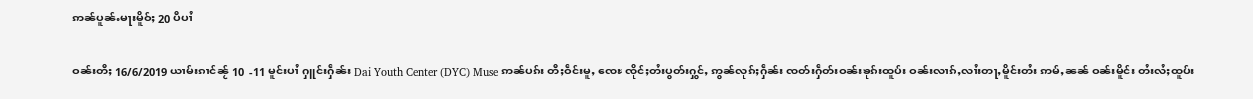ဢၼ်ပူၼ်ႉမႃးမိူဝ်ႈ 20 ပီပၢႆ

ဝၼ်းတီႈ 16/6/2019 ယၢမ်းၵၢင်ၼႂ် 10  -11 မူင်းပၢႆ ႁူင်းႁဵၼ်း Dai Youth Center (DYC) Muse ဢၼ်ပၵ်း တီႈဝဵင်းမူႇ ၸေႊ ၸိုင်ႈတႆးပွတ်းႁွင်ႇ ဢွၼ်လုၵ်ႈႁဵၼ်း ၸတ်းႁဵတ်းဝၼ်းၶုၵ်းထူပ်း ဝၼ်းလၢၵ်ႇလၢႆးတႃႇမိူင်းတႆး ဢမ်ႇၼၼ် ဝၼ်းမိူင်း တႆးလႆႈထူပ်း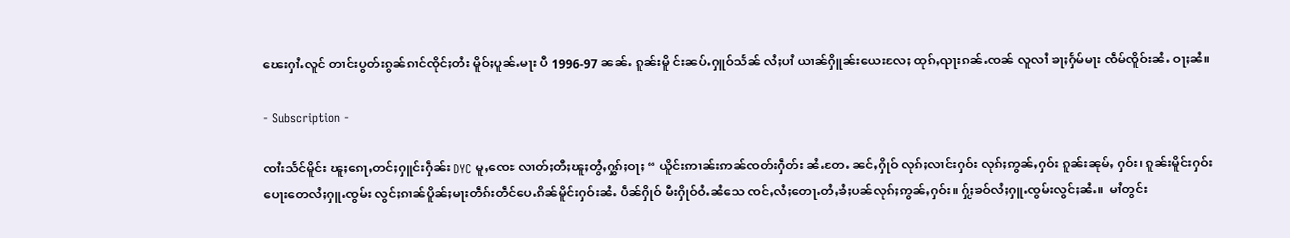ၽေးႁၢႆႉလူင် တၢင်းပွတ်းၵွၼ်ၵၢင်ၸိုင်ႈတႆး မိူဝ်ႈပူၼ်ႉမႃး ပီ 1996-97 ၼၼ်ႉ ၵူၼ်းမိူ င်းၼပ်ႉႁူဝ်သႅၼ် လႆႈပၢႆ ယၢၼ်ႁိူၼ်းယေးလႄႈ ထုၵ်ႇၺႃးၵၼ်ႉၸၼ် လူလၢႆ ၶႃႈႁႅမ်မႃး ၸဵမ်ၸိူဝ်းၼႆႉ ဝႃႈၼႆ။

- Subscription -

ၸၢႆးသႅင်မိူင်း ၽူႈၵေႃႇတင်ႈႁူင်းႁဵၼ်း DYC မူႇၸေႊ လၢတ်ႈတီႈၽူႈတွႆႇႁွၵ်ႈဝႃႈ “ ယိူင်းဢၢၼ်းဢၼ်ၸတ်းႁဵတ်း ၼႆႉတႄႉ ၼင်ႇႁိုဝ် လုၵ်ႈလၢင်းႁဝ်း လုၵ်ႈဢွၼ်ႇႁဝ်း ၵူၼ်းၼုမ်ႇ ႁဝ်း၊ ၵူၼ်းမိူင်းႁဝ်း ပေႃးတေလႆႈႁူႉၸွမ်း လွင်ႈၵၢၼ်ပိူၼ်ႈမႃးတဵၵ်းတဵင်ပေႉၵိၼ်မိူင်းႁဝ်းၼႆႉ ပဵၼ်ႁိုဝ် မီးႁိုဝ်ဝႆႉၼႆသေ ၸင်ႇလႆႈတေႃႉတႆႇၶႆႈပၼ်လုၵ်ႈဢွၼ်ႇႁဝ်း။ ႁႂ်ႈၶဝ်လႆႈႁူႉၸွမ်းလွင်ႈၼႆႉ။  မၢႆတွင်း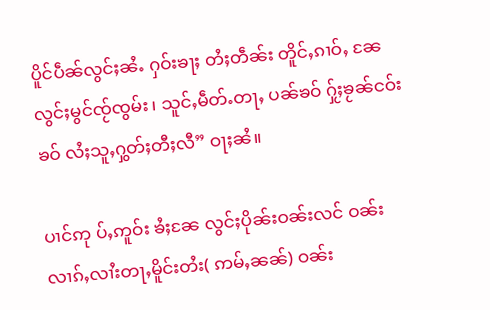ပိူင်ပဵၼ်လွင်ႈၼႆႉ ႁဝ်းၶႃႈ တႆႈတဵၼ်း တိူင်ႇၵၢဝ်ႇ ၼႄလွင်ႈမွင်ၸႂ်ၸွမ်း၊ သူင်ႇမဵတ်ႉတႃႇ ပၼ်ၶဝ် ႁႂ်ႈၶႂၼ်ငဝ်းၶဝ် လႆႈသူႇႁွတ်ႈတီႈလီ” ဝႃႈၼႆ။

ပၢင်ဢု ပ်ႇဢူဝ်း ၶႆႈၼႄ လွင်ႈပိုၼ်းဝၼ်းလင် ဝၼ်းလၢၵ်ႇလၢႆးတႃႇမိူင်းတႆး( ဢမ်ႇၼၼ်) ဝၼ်း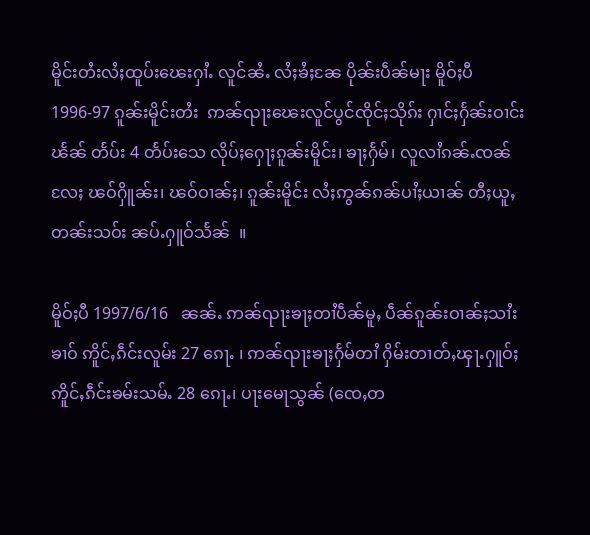မိူင်းတႆးလႆႈထူပ်းၽေးႁၢႆႉ လူင်ၼႆႉ လႆႈၶႆႈၼႄ ပိုၼ်းပဵၼ်မႃး မိူဝ်ႈပီ 1996-97 ၵူၼ်းမိူင်းတႆး  ဢၼ်ၺႃးၽေးလူင်ပွင်ၸိုင်ႈသိုၵ်း ႁၢင်ႈႁႅၼ်းဝၢင်းၽႅၼ် တႅပ်း 4 တႅပ်းသေ လိုပ်ႈႁေႃႈၵူၼ်းမိူင်း၊ ၶႃႈႁႅမ်၊ လူလၢႆၵၼ်ႉၸၼ်လႄႈ ၽဝ်ႁိူၼ်း၊ ၽဝ်ဝၢၼ်ႈ၊ ၵူၼ်းမိူင်း လႆႈဢွၼ်ၵၼ်ပၢႆႈယၢၼ် တီႈယူႇတၼ်းသဝ်း ၼပ်ႉႁူဝ်သႅၼ်  ။

မိူဝ်ႈပီ 1997/6/16   ၼၼ်ႉ ဢၼ်ၺႃးၶႃႈတၢႆပဵၼ်မူႇ ပဵၼ်ၵူၼ်းဝၢၼ်ႈသၢႆးၶၢဝ် ဢိူင်ႇၵဵင်းလူမ်း 27 ၵေႃႉ ၊ ဢၼ်ၺႃးၶႃႈႁႅမ်တၢႆ ႁိမ်းတၢတ်ႇၾႃႉႁူဝ်ႈ ဢိူင်ႇၵဵင်းၶမ်းသမ်ႉ 28 ၵေႃႉ၊ ပႃးမေႃသွၼ် (ၸေႇတ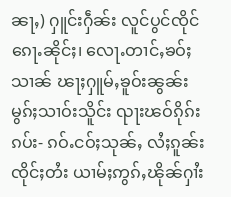ၼႃႇ) ႁူင်းႁဵၼ်း လူင်ပွင်ၸိုင်ၵေႃႉၼိုင်ႈ၊ လေႃႉတၢင်ႇၶဝ်ႈသၢၼ် ၽႃႈႁူမ်ႇၶူဝ်းၼွၼ်း မွၵ်ႈသၢဝ်းသိူင်း ၺႃးၽဝ်ၵိုၵ်းၵပ်း- ၵဝ်ႉငဝ်ႈသုၼ်ႇ လႆႈၵူၼ်းၸိုင်ႈတႆး ယၢမ်ႈဢွၵ်ႇၽိုၼ်ႁၢႆး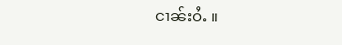ငၢၼ်းဝႆႉ ။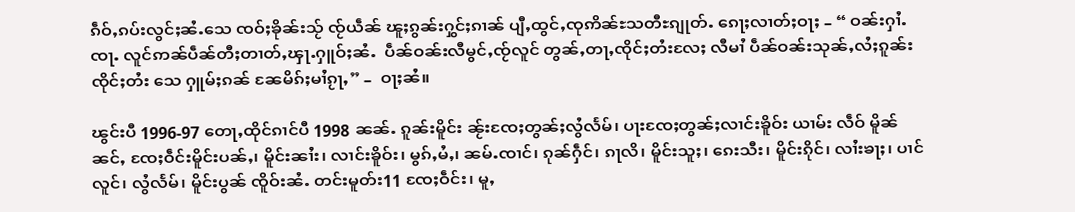ၵဵဝ်ႇၵပ်းလွင်ႈၼႆႉသေ ၸဝ်ႈၶိုၼ်းသႂ် ၸႂ်ယဵၼ် ၽူႈၵွၼ်းႁွင်ႈၵၢၼ် ပျီႇထွင်ႇၸုဢိၼ်ႊသတီႊၵျုတ်ႉ ၵေႃႈလၢတ်ႈဝႃႈ – “ ဝၼ်းႁၢႆႉၸႃႉ လူင်ဢၼ်ပဵၼ်တီႈတၢတ်ႇၾႃႉႁူဝ်ႈၼႆႉ  ပဵၼ်ဝၼ်းလီမွင်ႇၸႂ်လူင် တွၼ်ႇတႃႇၸိုင်ႈတႆးလႄႈ လီမၢႆ ပဵၼ်ဝၼ်းသုၼ်ႇလႆႈၵူၼ်းၸိုင်ႈတႆး သေ ႁူမ်ႈၵၼ် ၼႄမိၵ်ႈမၢႆၵႂႃႇ” –  ဝႃႈၼႆ။

ၽွင်းပီ 1996-97 တေႃႇထိုင်ၵၢင်ပီ 1998 ၼၼ်ႉ ၵူၼ်းမိူင်း ၼႂ်းၸႄႈတွၼ်ႈလွႆလႅမ်၊ ပႃးၸႄႈတွၼ်ႈလၢင်းၶိူဝ်း ယၢမ်း လဵဝ် မိူၼ်ၼင်ႇ ၸႄႈဝဵင်းမိူင်းပၼ်ႇ၊ မိူင်းၼၢႆး၊ လၢင်းၶိူဝ်း၊ မွၵ်ႇမႆႇ၊ ၼမ်ႉၸၢင်၊ ၵုၼ်ႁဵင်၊ ၵႃလိ၊ မိူင်းသူႈ၊ ၵေးသီး၊ မိူင်းၵိုင်၊ လၢႆးၶႃႈ၊ ပၢင်လူင်၊ လွႆလႅမ်၊ မိူင်းပွၼ် ၸိူဝ်းၼႆႉ တင်းမူတ်း11 ၸႄႈဝဵင်း၊ မူႇ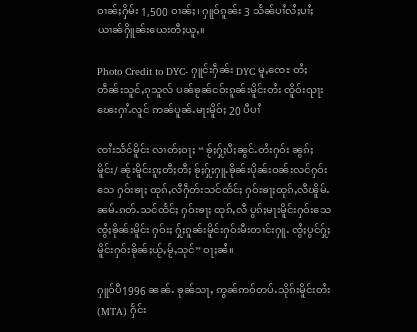ဝၢၼ်ႈႁိမ်း 1,500 ဝၢၼ်ႈ၊ ႁူဝ်ၵူၼ်း 3 သႅၼ်ပၢႆလႆႈပၢႆႈယၢၼ်ႁိူၼ်းယေးတီႈယူႇ။

Photo Credit to DYC- ႁူင်းႁဵၼ်း DYC မူႇၸေႊ တႆႈတဵၼ်းသူင်ႇၵုသူလ် ပၼ်ၶႂၼ်ငဝ်းၵူၼ်းမိူင်းတႆး ၸိူဝ်းၺႃးၽေးႁၢႆႉလူင် ဢၼ်ပူၼ်ႉမႃးမိူဝ်ႈ 20 ပီပၢႆ

ၸၢႆးသႅင်မိူင်း လၢတ်ႈဝႃႈ “ ၶႂ်ႈႁႂ်ႈပီႈၼွင်ႉတႆးႁဝ်း ၼွၵ်ႈမိူင်း/ ၼႂ်းမိူင်းၵူႈတီႈတီႈ ၶႂ်ႈႁႂ်ႈႁူႉၶိုၼ်းပိုၼ်းဝၼ်းလင်ႁဝ်းသေ ႁဝ်းၶႃႈ ထုၵ်ႇလီႁဵတ်းသင်ထႅင်ႈ ႁဝ်းၶႃႈထုၵ်ႇလီၽိူမ်ႉၼမ်ႉၵတ်ႉသင်ထႅင်ႈ ႁဝ်းၶႃႈ ထုၵ်ႇလီ ပွၵ်ႈမႃးမိူင်းႁဝ်းသေ ၸွႆႈၶိုၼ်းမိူင်း ႁဝ်းႈ ႁႂ်ႈၵူၼ်းမိူင်းႁဝ်းမီးတၢင်းႁူႉ ၸွႆႈပွင်ႁႂ်ႈမိူင်းႁဝ်းၶိုၼ်ႈယႂ်ႇမႂ်ႇသုင်” ဝႃႈၼႆ။

ႁူဝ်ပီ1996 ၼၼ်ႉ ၶုၼ်သႃႇ ဢွၼ်ဢဝ်တပ်ႉသိုၵ်းမိူင်းတႆး (MTA) ႁႅင်း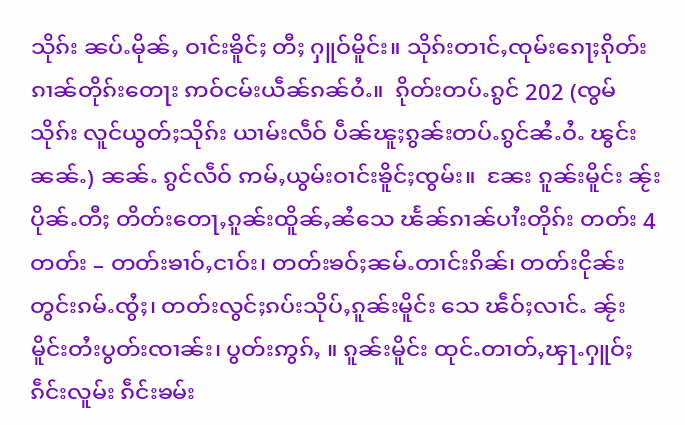သိုၵ်း ၼပ်ႉမိုၼ်ႇ ဝၢင်းၶိူင်ႈ တီႈ ႁူဝ်မိူင်း။ သိုၵ်းတၢင်ႇၸုမ်းၵေႃႈၵိုတ်းၵၢၼ်တိုၵ်းတေႃး ဢဝ်ငမ်းယဵၼ်ၵၼ်ဝႆႉ။  ၵိုတ်းတပ်ႉၵွင် 202 (ၸွမ်သိုၵ်း လူင်ယွတ်ႈသိုၵ်း ယၢမ်းလဵဝ် ပဵၼ်ၽူႈၵွၼ်းတပ်ႉၵွင်ၼႆႉဝႆႉ ၽွင်းၼၼ်ႉ) ၼၼ်ႉ ၵွင်လဵဝ် ဢမ်ႇယွမ်းဝၢင်းၶိူင်ႈၸွမ်း။  ၼႄး ၵူၼ်းမိူင်း ၼႂ်းပိုၼ်ႉတီႈ တိတ်းတေႃႇၵူၼ်းထိူၼ်ႇၼႆသေ ၽႅၼ်ၵၢၼ်ပၢႆးတိုၵ်း တတ်း 4 တတ်း – တတ်းၶၢဝ်ႇငၢဝ်း၊ တတ်းၶဝ်ႈၼမ်ႉတၢင်းၵိၼ်၊ တတ်းငိုၼ်းတွင်းၵမ်ႉၸွႆႈ၊ တတ်းလွင်ႈၵပ်းသိုပ်ႇၵူၼ်းမိူင်း သေ ၽဵဝ်ႈလၢင်ႉ ၼႂ်းမိူင်းတႆးပွတ်းၸၢၼ်း၊ ပွတ်းဢွၵ်ႇ ။ ၵူၼ်းမိူင်း ထုင်ႉတၢတ်ႇၾႃႉႁူဝ်ႈ ၵဵင်းလူမ်း ၵဵင်းၶမ်း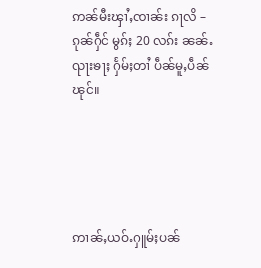ဢၼ်မီးၾၢႆႇၸၢၼ်း ၵႃလိ – ၵုၼ်ႁဵင် မွၵ်ႈ 20 လၵ်း ၼၼ်ႉ ၺႃးၶႃႈ ႁႅမ်ႈတၢႆ ပဵၼ်မူႇပဵၼ်ၽုင်။





ဢၢၼ်ႇယဝ်ႉႁူမ်ႈပၼ်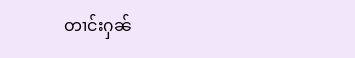တၢင်းႁၼ်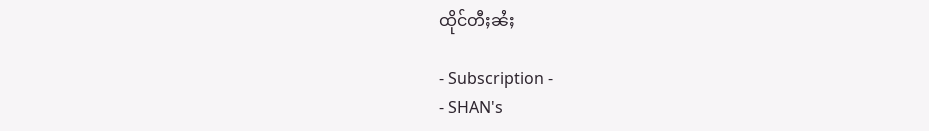ထိုင်တီႈၼႆႈ

- Subscription -
- SHAN's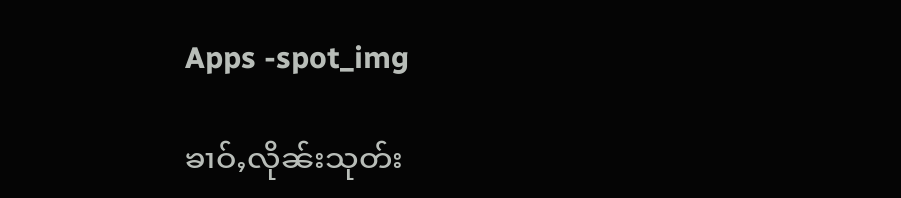Apps -spot_img

ၶၢဝ်ႇလိုၼ်းသုတ်း